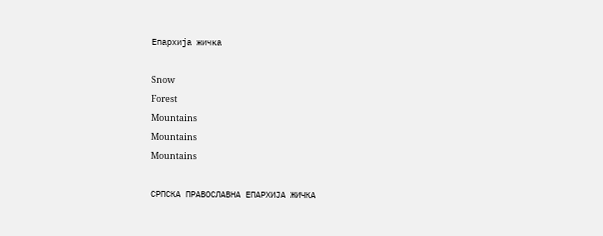Епархија жичка

Snow
Forest
Mountains
Mountains
Mountains

СРПСКА ПРАВОСЛАВНА ЕПАРХИЈА ЖИЧКА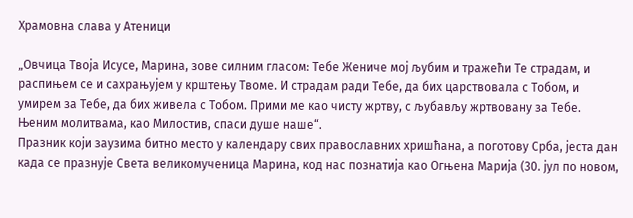Храмовна слава у Атеници

„Овчица Твоја Исусе, Марина, зове силним гласом: Тебе Жениче мој љубим и тражећи Те страдам, и распињем се и сахрањујем у крштењу Твоме. И страдам ради Тебе, да бих царствовала с Тобом, и умирем за Тебе, да бих живела с Тобом. Прими ме као чисту жртву, с љубављу жртвовану за Тебе. Њеним молитвама, као Милостив, спаси душе наше“.
Празник који заузима битно место у календару свих православних хришћана, а поготову Срба, јеста дан када се празнује Света великомученица Марина, код нас познатија као Огњена Марија (30. јул по новом,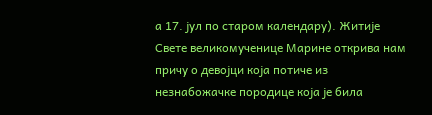а 17. јул по старом календару). Житије Свете великомученице Марине открива нам причу о девојци која потиче из незнабожачке породице која је била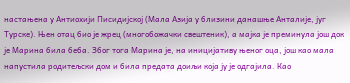настањена у Антиохији Писидијској (Мала Азија у близини данашње Анталије, југ Турске). Њен отац био је жрец (многобожачки свештеник), а мајка је преминула још док је Марина била беба. Због тога Марина је, на иницијативу њеног оца, још као мала напустила родитељски дом и била предата доиљи која ју је одгајила. Као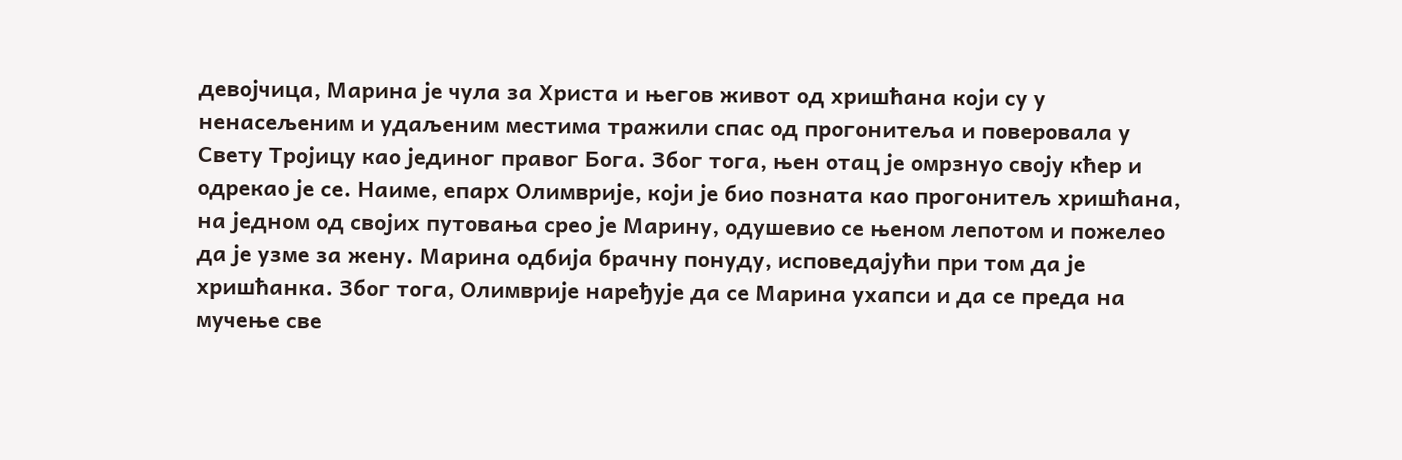девојчица, Марина је чула за Христа и његов живот од хришћана који су у ненасељеним и удаљеним местима тражили спас од прогонитеља и поверовала у Свету Тројицу као јединог правог Бога. Због тога, њен отац је омрзнуо своју кћер и одрекао је се. Наиме, епарх Олимврије, који је био позната као прогонитељ хришћана, на једном од својих путовања срео је Марину, одушевио се њеном лепотом и пожелео да је узме за жену. Марина одбија брачну понуду, исповедајући при том да је хришћанка. Због тога, Олимврије наређује да се Марина ухапси и да се преда на мучење све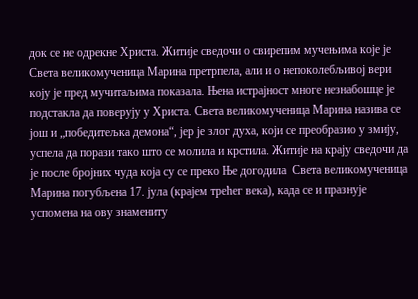док се не одрекне Христа. Житије сведочи о свирепим мучењима које је Света великомученица Марина претрпела, али и о непоколебљивој вери коју је пред мучитаљима показала. Њена истрајност многе незнабошце је подстакла да поверују у Христа. Света великомученица Марина назива се још и „победитељка демона“, јер је злог духа, који се преобразио у змију, успела да порази тако што се молила и крстила. Житије на крају сведочи да је после бројних чуда која су се преко Ње догодила  Света великомученица Марина погубљена 17. јула (крајем трећег века), када се и празнује успомена на ову знамениту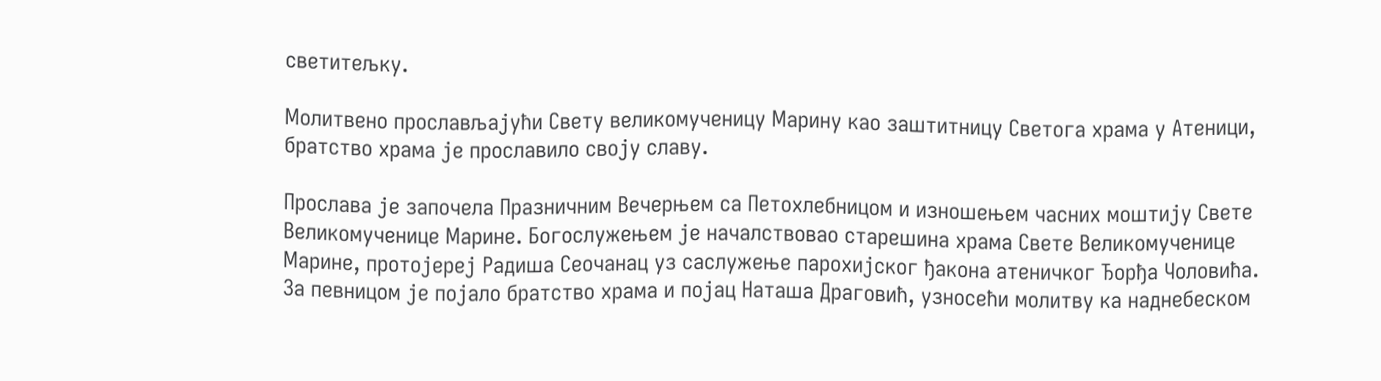светитељку.

Молитвено прослављајући Свету великомученицу Марину као заштитницу Светога храма у Атеници, братство храма је прославило своју славу.

Прослава је започела Празничним Вечерњем са Петохлебницом и изношењем часних моштију Свете Великомученице Марине. Богослужењем је началствовао старешина храма Свете Великомученице Марине, протојереј Радиша Сеочанац уз саслужење парохијског ђакона атеничког Ђорђа Чоловића. За певницом је појало братство храма и појац Наташа Драговић, узносећи молитву ка наднебеском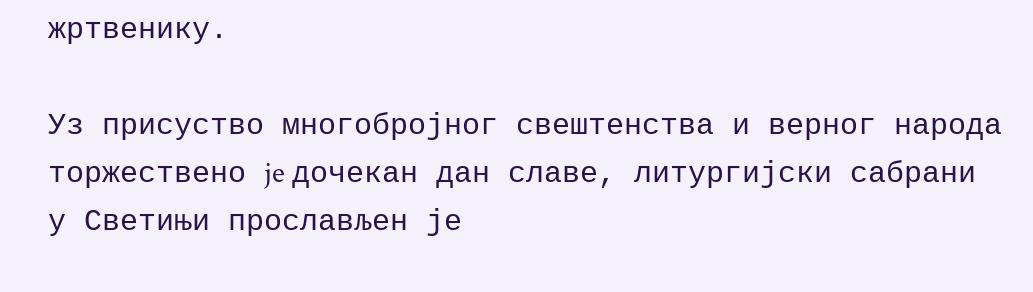жртвенику.

Уз присуство многобројног свештенства и верног народа торжествено je дочекан дан славе, литургијски сабрани у Светињи прослављен је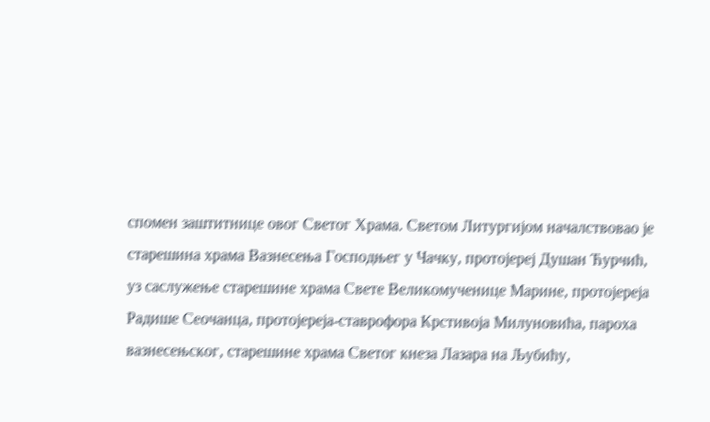спомен заштитнице овог Светог Храма. Светом Литургијом началствовао је старешина храма Вазнесења Господњег у Чачку, протојереј Душан Ћурчић, уз саслужење старешине храма Свете Великомученице Марине, протојереја Радише Сеочанца, протојереја-ставрофора Крстивоја Милуновића, пароха вазнесењског, старешине храма Светог кнеза Лазара на Љубићу,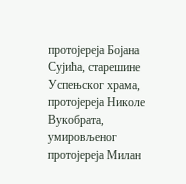протојереја Бојана Сујића, старешине Успењског храма, протојереја Николе Вукобрата, умировљеног протојереја Милан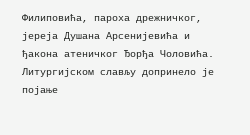Филиповића, пароха дрежничког, јереја Душана Арсенијевића и ђакона атеничког Ђорђа Чоловића. Литургијском слављу допринело је појање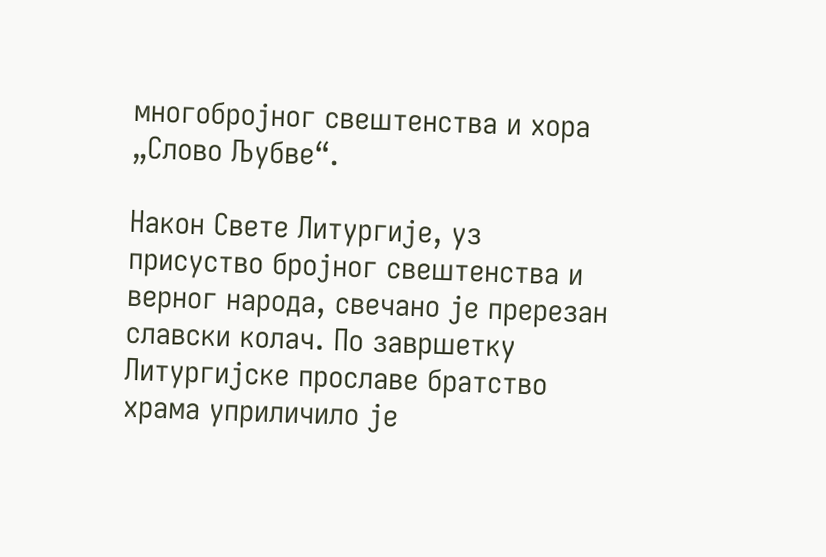многобројног свештенства и хора „Слово Љубве“.

Након Свете Литургије, уз присуство бројног свештенства и верног народа, свечано је пререзан славски колач. По завршетку Литургијске прославе братство храма уприличило је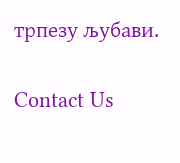трпезу љубави.

Contact Us